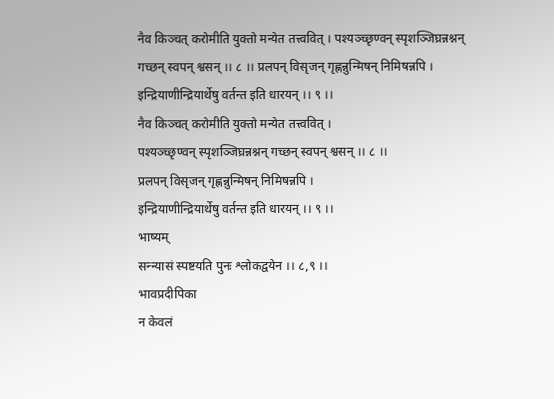नैव किञ्चत् करोमीति युक्तो मन्येत तत्त्ववित् । पश्यञ्च्छृण्वन् स्पृशञ्जिघ्रन्नश्नन् गच्छन् स्वपन् श्वसन् ।। ८ ।। प्रलपन् विसृजन् गृह्णन्नुन्मिषन् निमिषन्नपि । इन्द्रियाणीन्द्रियार्थेषु वर्तन्त इति धारयन् ।। ९ ।।
नैव किञ्चत् करोमीति युक्तो मन्येत तत्त्ववित् ।
पश्यञ्च्छृण्वन् स्पृशञ्जिघ्रन्नश्नन् गच्छन् स्वपन् श्वसन् ।। ८ ।।
प्रलपन् विसृजन् गृह्णन्नुन्मिषन् निमिषन्नपि ।
इन्द्रियाणीन्द्रियार्थेषु वर्तन्त इति धारयन् ।। ९ ।।
भाष्यम्
सन्न्यासं स्पष्टयति पुनः श्लोकद्वयेन ।। ८,९ ।।
भावप्रदीपिका
न केवलं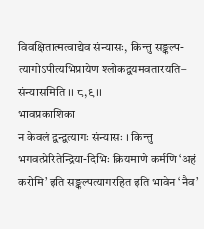विवक्षितात्मत्वाद्येव संन्यासः, किन्तु सङ्कल्प-त्यागोऽपीत्यभिप्रायेण श्लोकद्वयमवतारयति– संन्यासमिति ।। ८,९ ।।
भावप्रकाशिका
न केवलं द्वन्द्वत्यागः संन्यासः । किन्तु भगवत्प्रेरितेन्द्रिया-दिभिः क्रियमाणे कर्मणि ‘अहं करोमि’ इति सङ्कल्पत्यागरहित इति भावेन ‘नैव’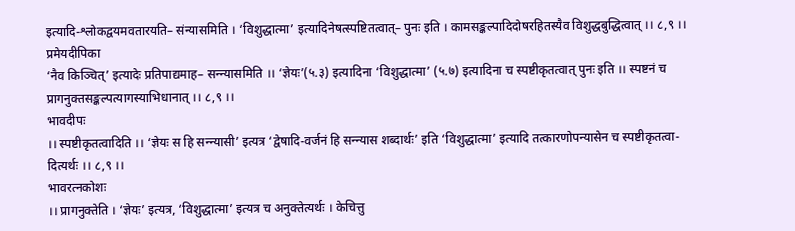इत्यादि-श्लोकद्वयमवतारयति– संन्यासमिति । ‘विशुद्धात्मा’ इत्यादिनेषत्स्पष्टितत्वात्– पुनः इति । कामसङ्कल्पादिदोषरहितस्यैव विशुद्धबुद्धित्वात् ।। ८,९ ।।
प्रमेयदीपिका
‘नैव किञ्चित्’ इत्यादेः प्रतिपाद्यमाह– सन्न्यासमिति ।। ‘ज्ञेयः’(५.३) इत्यादिना ‘विशुद्धात्मा’ (५.७) इत्यादिना च स्पष्टीकृतत्वात् पुनः इति ।। स्पष्टनं च प्रागनुक्तसङ्कल्पत्यागस्याभिधानात् ।। ८,९ ।।
भावदीपः
।। स्पष्टीकृतत्वादिति ।। ‘ज्ञेयः स हि सन्न्यासी’ इत्यत्र ‘द्वेषादि-वर्जनं हि सन्न्यास शब्दार्थः’ इति ‘विशुद्धात्मा’ इत्यादि तत्कारणोपन्यासेन च स्पष्टीकृतत्वा-दित्यर्थः ।। ८,९ ।।
भावरत्नकोशः
।। प्रागनुक्तेति । ‘ज्ञेयः’ इत्यत्र, ‘विशुद्धात्मा’ इत्यत्र च अनुक्तेत्यर्थः । केचित्तु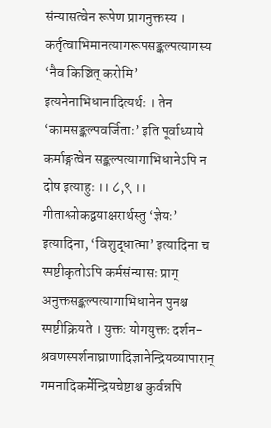संन्यासत्वेन रूपेण प्रागनुक्तस्य । कर्तृत्वाभिमानत्यागरूपसङ्कल्पत्यागस्य ‘नैव किञ्चित् करोमि’ इत्यनेनाभिधानादित्यर्थः । तेन ‘कामसङ्कल्पवर्जिताः’ इति पूर्वाध्याये कर्माङ्गत्वेन सङ्कल्पत्यागाभिधानेऽपि न दोष इत्याहुः ।। ८,९ ।।
गीताश्लोकद्वयाक्षरार्थस्तु ‘ज्ञेयः’ इत्यादिना, ‘विशुद्धात्मा’ इत्यादिना च स्पष्टीकृतोऽपि कर्मसंन्यासः प्राग् अनुक्तसङ्कल्पत्यागाभिधानेन पुनश्च स्पष्टीक्रियते । युक्तः योगयुक्तः दर्शन-श्रवणस्पर्शनाघ्राणादिज्ञानेन्द्रियव्यापारान् गमनादिकर्मेन्द्रियचेष्टाश्च कुर्वन्नपि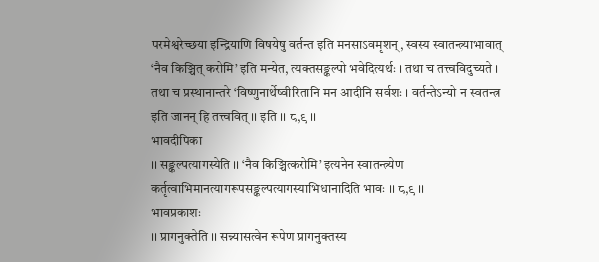परमेश्वरेच्छया इन्द्रियाणि विषयेषु वर्तन्त इति मनसाऽवमृशन्, स्वस्य स्वातन्त्र्याभावात् ‘नैव किञ्चित् करोमि’ इति मन्येत, त्यक्तसङ्कल्पो भवेदित्यर्थः । तथा च तत्त्वविदुच्यते । तथा च प्रस्थानान्तरे ‘विष्णुनार्थेष्वीरितानि मन आदीनि सर्वशः । वर्तन्तेऽन्यो न स्वतन्त्र इति जानन् हि तत्त्ववित् ।। इति ।। ८,९ ।।
भावदीपिका
।। सङ्कल्पत्यागस्येति ।। ‘नैव किञ्चित्करोमि’ इत्यनेन स्वातन्त्र्येण कर्तृत्वाभिमानत्यागरूपसङ्कल्पत्यागस्याभिधानादिति भावः ।। ८,९ ।।
भावप्रकाशः
।। प्रागनुक्तेति ।। सन्न्यासत्वेन रूपेण प्रागनुक्तस्य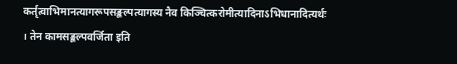कर्तृत्वाभिमानत्यागरूपसङ्कल्पत्यागस्य नैव किञ्चित्करोमीत्यादिनाऽभिधानादित्यर्थः । तेन कामसङ्कल्पवर्जिता इति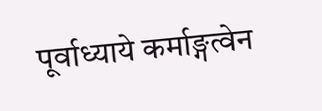पूर्वाध्याये कर्माङ्गत्वेन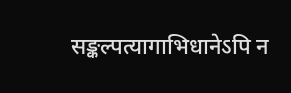सङ्कल्पत्यागाभिधानेऽपि न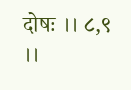दोषः ।। ८,९ ।।